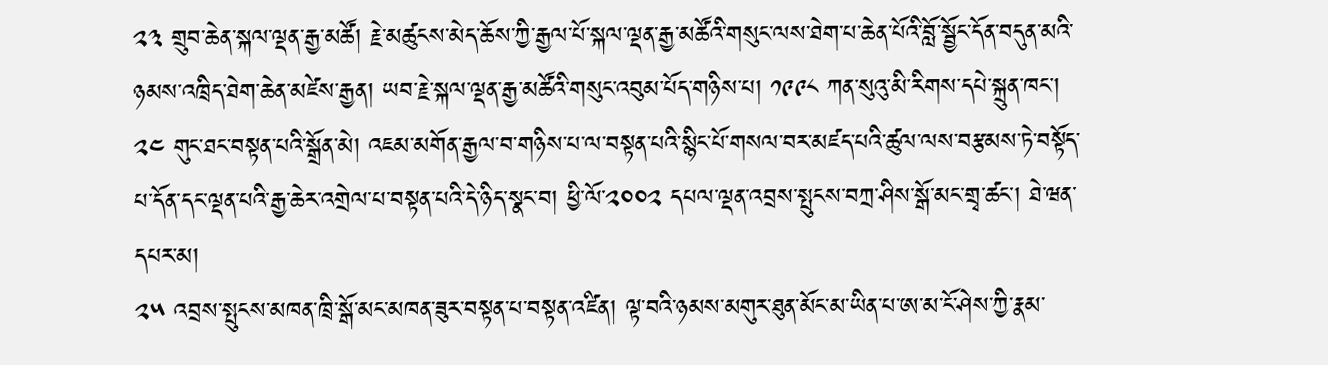༢༣ གྲུབ་ཆེན་སྐལ་ལྡན་རྒྱ་མཚོ། རྗེ་མཚུངས་མེད་ཆོས་ཀྱི་རྒྱལ་པོ་སྐལ་ལྡན་རྒྱ་མཚོའི་གསུང་ལས་ཐེག་པ་ཆེན་པོའི་བློ་སྦྱོང་དོན་བདུན་མའི་ཉམས་འཁྲིད་ཐེག་ཆེན་མཛེས་རྒྱན། ཡབ་རྗེ་སྐལ་ལྡན་རྒྱ་མཚོའི་གསུང་འབུམ་པོད་གཉིས་པ། ༡༩༩༨ ཀན་སུའུ་མི་རིགས་དཔེ་སྐྲུན་ཁང་།
༢༤ གུང་ཐང་བསྟན་པའི་སྒྲོན་མེ། འཇམ་མགོན་རྒྱལ་བ་གཉིས་པ་ལ་བསྟན་པའི་སྙིང་པོ་གསལ་བར་མཛད་པའི་ཚུལ་ལས་བརྩམས་ཏེ་བསྟོད་པ་དོན་དང་ལྡན་པའི་རྒྱ་ཆེར་འགྲེལ་པ་བསྟན་པའི་དེ་ཉིད་སྣང་བ། ཕྱི་ལོ་༢༠༠༢ དཔལ་ལྡན་འབྲས་སྤུངས་བཀྲ་ཤིས་སྒོ་མང་གྲྭ་ཚང་། ཐེ་ཝན་དཔར་མ།
༢༥ འབྲས་སྤུངས་མཁན་ཁྲི་སྒོ་མང་མཁན་ཟུར་བསྟན་པ་བསྟན་འཛིན། ལྟ་བའི་ཉམས་མགུར་ཐུན་མོང་མ་ཡིན་པ་ཨ་མ་ངོ་ཤེས་ཀྱི་རྣམ་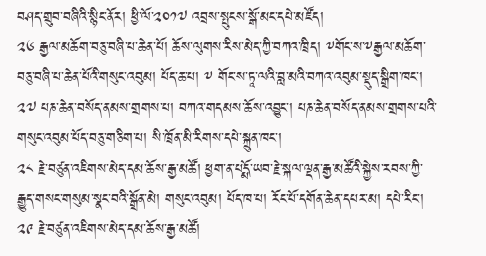བཤད་གྲུབ་བཞིའི་སྙིང་ནོར། ཕྱི་ལོ་༢༠༡༧ འབྲས་སྤུངས་སྒོ་མང་དཔེ་མཛོད།
༢༦ རྒྱལ་མཆོག་བཅུ་བཞི་པ་ཆེན་པོ། ཆོས་ལུགས་རིས་མེད་ཀྱི་བཀའ་ཁྲིད། ༸གོང་ས་༸རྒྱལ་མཆོག་བཅུ་བཞི་པ་ཆེན་པོའི་གསུང་འབུམ། པོད་ཆ་པ། ༸ གོང་ས་ཏཱ་ལའི་བླ་མའི་བཀའ་འབུམ་སྡུད་སྒྲིག་ཁང་།
༢༧ པཎ་ཆེན་བསོད་ནམས་གྲགས་པ། བཀའ་གདམས་ཆོས་འབྱུང་། པཎ་ཆེན་བསོད་ནམས་གྲགས་པའི་གསུང་འབུམ་པོད་བཅུ་གཅིག་པ། སི་ཁྲོན་མི་རིགས་དཔེ་སྐྲུན་ཁང་།
༢༨ རྗེ་བཙུན་འཇིགས་མེད་དམ་ཆོས་རྒྱ་མཚོ། ཕྱག་ན་པདྨོ་ཡབ་རྗེ་སྐལ་ལྡན་རྒྱ་མཚོའི་སྐྱེས་རབས་ཀྱི་རྒྱུད་གསང་གསུམ་སྣང་བའི་སྒྲོན་མེ། གསུང་འབུམ། པོད་ཁ་པ། རོང་པོ་དགོན་ཆེན་དཔར་མ། དཔེ་རིང་།
༢༩ རྗེ་བཙུན་འཇིགས་མེད་དམ་ཆོས་རྒྱ་མཚོ།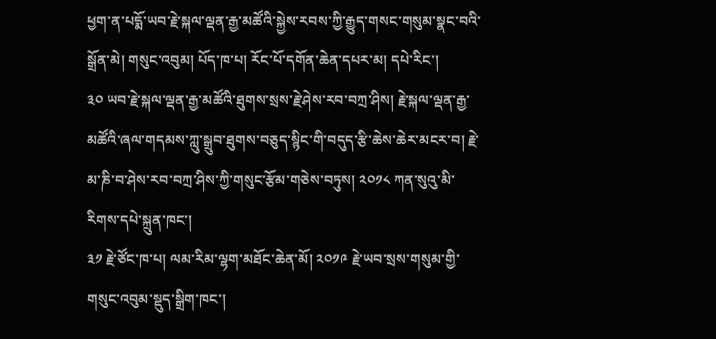ཕྱག་ན་པདྨོ་ཡབ་རྗེ་སྐལ་ལྡན་རྒྱ་མཚོའི་སྐྱེས་རབས་ཀྱི་རྒྱུད་གསང་གསུམ་སྣང་བའི་སྒྲོན་མེ། གསུང་འབུམ། པོད་ཁ་པ། རོང་པོ་དགོན་ཆེན་དཔར་མ། དཔེ་རིང་།
༣༠ ཡབ་རྗེ་སྐལ་ལྡན་རྒྱ་མཚོའི་ཐུགས་སྲས་རྗེ་ཤེས་རབ་བཀྲ་ཤིས། རྗེ་སྐལ་ལྡན་རྒྱ་མཚོའི་ཞལ་གདམས་ཀླུ་སྒྲུབ་ཐུགས་བཅུད་སྙིང་གི་བདུད་རྩི་ཆེས་ཆེར་མངར་བ། རྗེ་མ་ཎི་བ་ཤེས་རབ་བཀྲ་ཤིས་ཀྱི་གསུང་རྩོམ་གཅེས་བཏུས། ༢༠༡༨ ཀན་སུའུ་མི་རིགས་དཔེ་སྐྲུན་ཁང་།
༣༡ རྗེ་ཙོང་ཁ་པ། ལམ་རིམ་ལྷག་མཐོང་ཆེན་མོ། ༢༠༡༩ རྗེ་ཡབ་སྲས་གསུམ་གྱི་གསུང་འབུམ་སྡུད་སྒྲིག་ཁང་།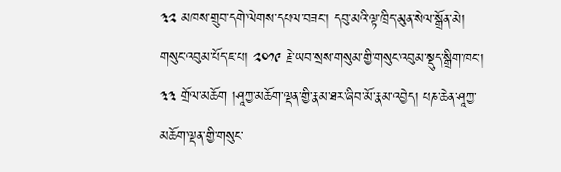༣༢ མཁས་གྲུབ་དགེ་ལེགས་དཔལ་བཟང་། དབུ་མའི་ལྟ་ཁྲིད་མུན་སེལ་སྒྲོན་མེ། གསུང་འབུམ་པོད་ཇ་པ། ༢༠༡༩ རྗེ་ཡབ་སྲས་གསུམ་གྱི་གསུང་འབུམ་སྡུད་སྒྲིག་ཁང་།
༣༣ གྲོལ་མཆོག །ཤཱཀྱ་མཆོག་ལྡན་གྱི་རྣམ་ཐར་ཞིབ་མོ་རྣམ་འབྱེད། པཎ་ཆེན་ཤཱཀྱ་མཆོག་ལྡན་གྱི་གསུང་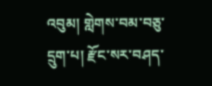འབུམ། གླེགས་བམ་བཅུ་དྲུག་པ། རྫོང་སར་བཤད་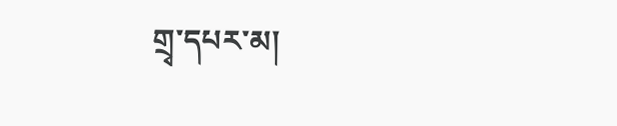གྲྭ་དཔར་མ།